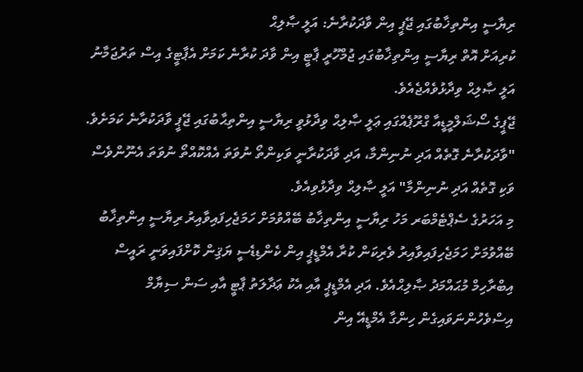ރިޔާސީ އިންތިޚާބުގައި ޖޭޕީ އިން ވާދަކުރާނެ: އަލީ ޞާލިޙް
ކުރިއަށް އޮތް ރިޔާސީ އިންތިޚާބުގައި ޖުމްހޫރީ ޕާޓީ އިން ވާދަ ކުރާނެ ކަމަށް އެޕާޓީގެ އިސް ތަރުޖަމާނު އަލީ ޞާލިޙް ވިދާޅުވެއްޖެއެވެ.
ޖޭޕީގެ ސޯޝަލްމީޑީއާ ގްރޫޕެއްގައި ޢަލީ ޞާލިޙް ވިދާޅުވީ ރިޔާސީ އިންތިޙާބުގައި ޖޭޕީ ވާދަކުރާނެ ކަމަށެވެ.
"ވާދަކުރާނެ ގޮތެއް އަދި ނުނިންމާ، އަދި ވާދަކުރާނީ ވަކިންތޯ ނުވަތަ އެއްކޮއްތޯ ނުވަތަ އެނޫންވެސް ވަކި ގޮތެއް އަދި ނުނިންމާ" އަލީ ޞާލިޙް ވިދާޅުވިއެވެ.
މި އަހަރުގެ ސެޕްޓެމްބަރ މަހު ރިޔާސީ އިންތިޚާބު ބޭއްވުމަށް ހަމަޖެހިފައިވާއިރު ރިޔާސީ އިންތިޚާބު ބޭއްވުމަށް ހަމަޖެހިފައިވާއިރު ވެރިކަން ކުރާ އެމްޑީޕީ އިން ކެންޑިޑެސީ ޔަޤިން ކޮށްފައިވަނީ ރައީސް އިބްރާހިމް މުޙައްމަދު ޞާލިޙްއެވެ. އަދި އެމްޑީޕީ އާއި އެކު ޢަދާލަތު ޕާޓީ އާއި ސަން ސިޔާމް އިސްވެހުންނަވައިގެން ހިންގާ އެމްޑީއޭ އިން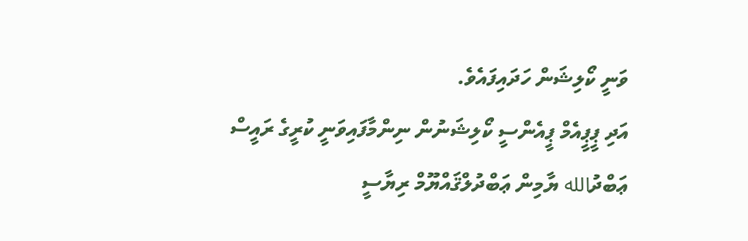ވަނީ ކޯލިޝަން ހަދައިފައެވެ.
އަދި ޕީޕީއެމް ޕީއެންސީ ކޯލިޝަނުން ނިންމާފައިވަނީ ކުރީގެ ރައީސް ޢަބްދުالله ޔާމިން ޢަބްދުލްޤައްޔޫމް ރިޔާސީ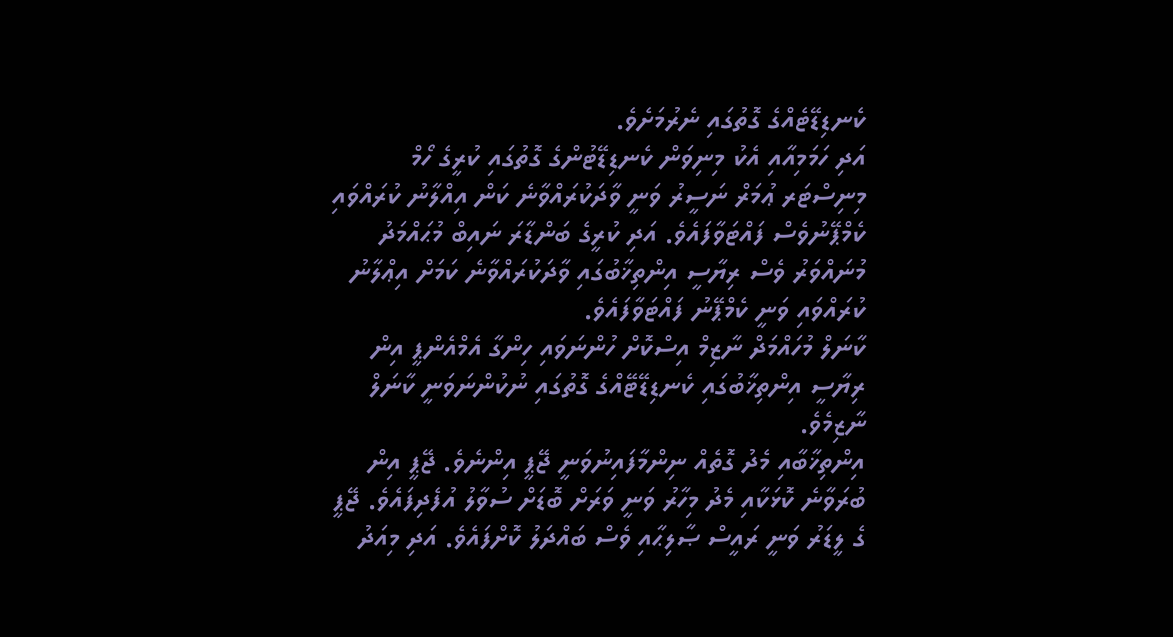ކެނޑިޑޭޓެއްގެ ގޮތުގައި ނެރުމަށެވެ.
އަދި ހަމަމިއާއި އެކު މިނިވަން ކެނޑިޑޭޓުންގެ ގޮތުގައި ކުރީގެ ހޯމް މިނިސްޓަރ ޢުމަރް ނަސީރު ވަނީ ވާދަކުރައްވާނެ ކަން އިއްލާނު ކުރައްވައި ކެމްޕޭނުވެސް ފައްޓަވާފައެވެ. އަދި ކުރީގެ ބަންޑާރަ ނައިބް މުޙައްމަދު މުނައްވަރު ވެސް ރިޔާސީ އިންތިޚާބުގައި ވާދަކުރައްވާނެ ކަމަށް އިޢްލާނު ކުރައްވައި ވަނީ ކެމްޕޭނު ފައްޓަވާފައެވެ.
ކާނަލް މުހައްމަދް ނާޒިމް އިސްކޮށް ހުންނަވައި ހިންގާ އެމްއެންޕީ އިން ރިޔާސީ އިންތިޚާބުގައި ކެނޑިޑޭޓޭއްގެ ގޮތުގައި ނުކުންނަވަނީ ކާނަލް ނާޒިމެވެ.
އިންތިޚާބާއި މެދު ގޮތެއް ނިންމާފައިނުވަނީ ޖޭޕީ އިންނެވެ. ޖޭޕީ އިން ބުރަވާނެ ކޮޅަކާއި މެދު މިހާރު ވަނީ ވަރަށް ބޮޑަށް ސުވާލު އުފެދިފައެވެ. ޖޭޕީ ގެ ލީޑަރު ވަނީ ރައީސް ޞާލިޙާއި ވެސް ބައްދަލު ކޮށްފައެވެ. އަދި މިއަދު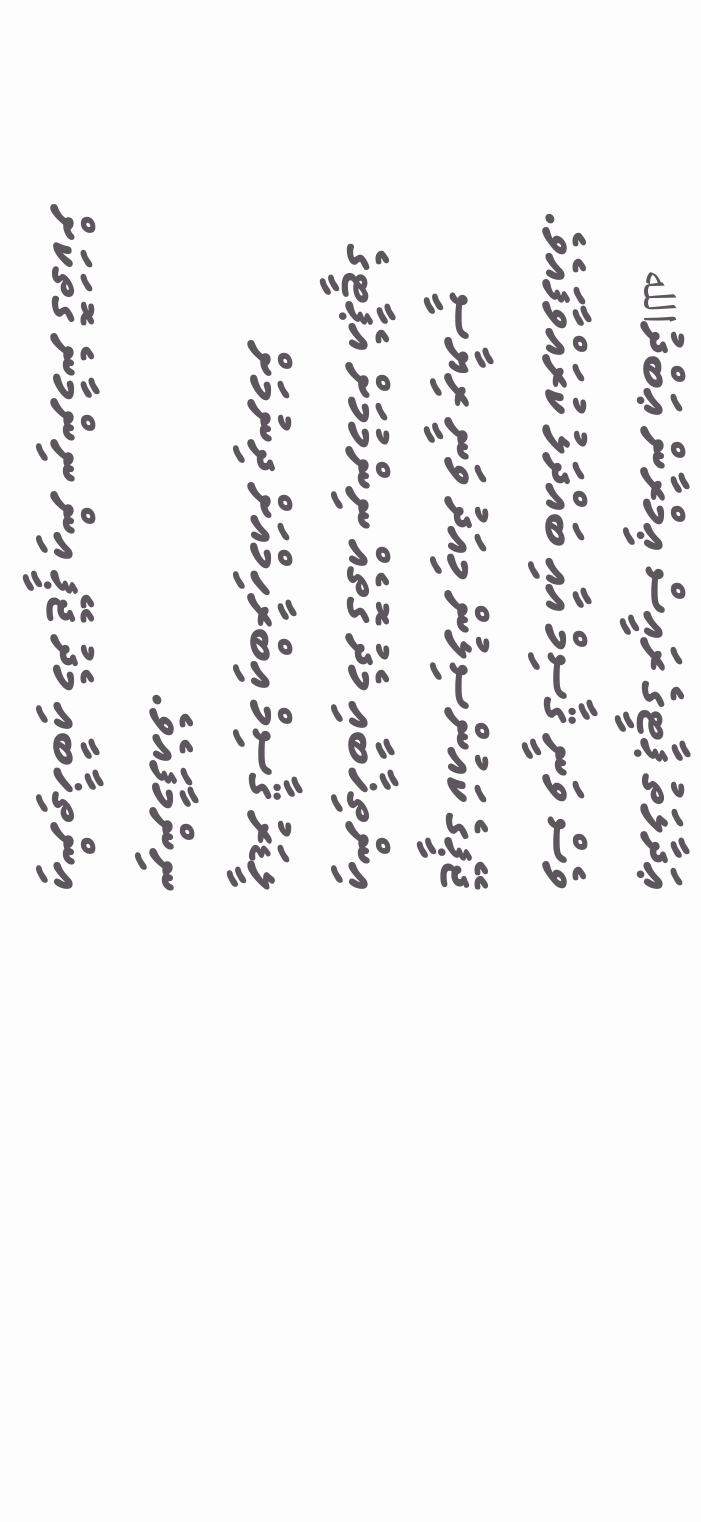ޢަދާލަތު ޕާޓީގެ ރައީސް ޢިމްރާން ޢަބްދުالله ވެސް ވަނީ ޤާސިމް އާއި ބައްދަލު ކުރައްވާފައެވެ.
ޖޭޕީގެ ކައުންސިލުން މިއަދު ވަނީ ރިޔާސީ އިންތިޚާބާއި މެދު ގޮތެއް ނިންމުމަށް އެޕާޓީގެ ލީޑަރު ޤާސިމް އިބްރާހިމްއަށް ދިނުމަށް ނިންމާފައެވެ.
އިންތިޚާބާއި މެދު ޖޭޕީ އިން ނިންމާނެ ގޮތަކަށް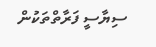ސިޔާސީ ފަރާތްތަކުން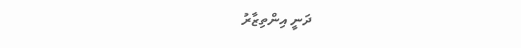ދަނީ އިންތިޒާރު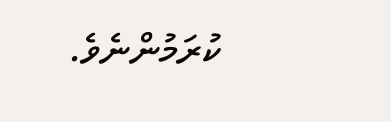ކުރަމުންނެވެ.